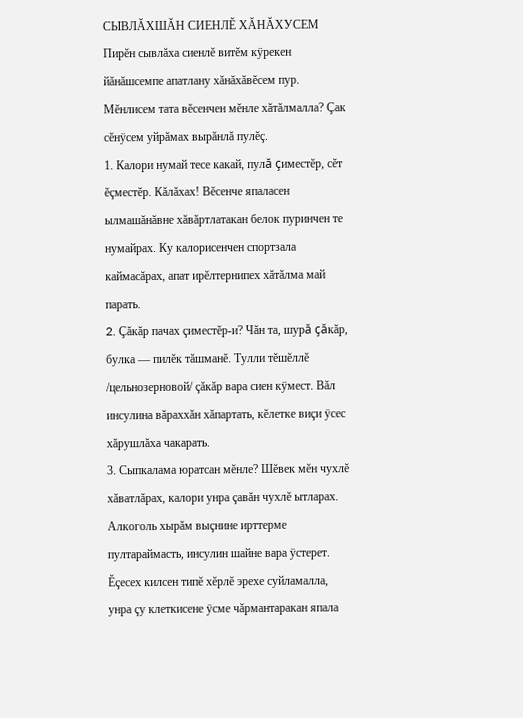СЫВЛĂХШĂН СИЕНЛĔ ХĂНĂХУСЕМ
Пирĕн сывлăха сиенлĕ витĕм кÿрекен йăнăшсемпе апатлану хăнăхăвĕсем пур. Мĕнлисем тата вĕсенчен мĕнле хăтăлмалла? Çак сĕнÿсем уйрăмах вырăнлă пулĕç.
1. Калори нумай тесе какай, пулă çиместĕр, сĕт ĕçместĕр. Кăлăхах! Вĕсенче япаласен ылмашăнăвне хăвăртлатакан белок пуринчен те нумайрах. Ку калорисенчен спортзала каймасăрах, апат ирĕлтернипех хăтăлма май парать.
2. Çăкăр пачах çиместĕр-и? Чăн та, шурă çăкăр, булка — пилĕк тăшманĕ. Тулли тĕшĕллĕ /цельнозерновой/ çăкăр вара сиен кÿмест. Вăл инсулина вăраххăн хăпартать, кĕлетке виçи ÿсес хăрушлăха чакарать.
3. Сыпкалама юратсан мĕнле? Шĕвек мĕн чухлĕ хăватлăрах, калори унра çавăн чухлĕ ытларах. Алкоголь хырăм выçнине ирттерме пултараймасть, инсулин шайне вара ÿстерет. Ĕçесех килсен типĕ хĕрлĕ эрехе суйламалла, унра çу клеткисене ÿсме чăрмантаракан япала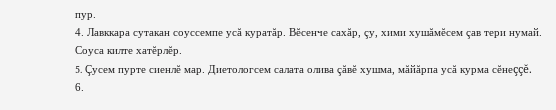пур.
4. Лавккара сутакан соуссемпе усă куратăр. Вĕсенче сахăр, çу, хими хушăмĕсем çав тери нумай. Соуса килте хатĕрлĕр.
5. Çусем пурте сиенлĕ мар. Диетологсем салата олива çăвĕ хушма, мăйăрпа усă курма сĕнеççĕ.
6.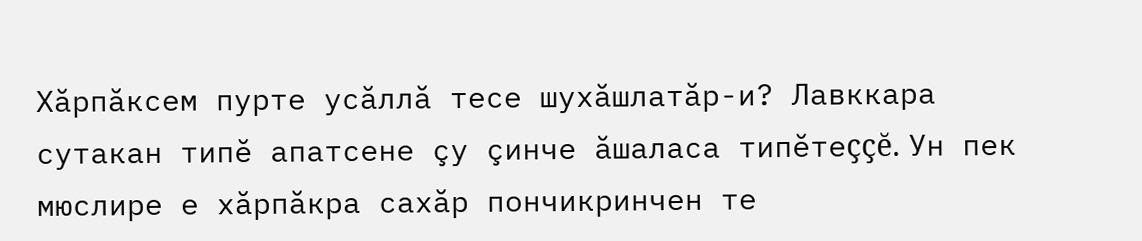Хăрпăксем пурте усăллă тесе шухăшлатăр-и? Лавккара сутакан типĕ апатсене çу çинче ăшаласа типĕтеççĕ. Ун пек мюслире е хăрпăкра сахăр пончикринчен те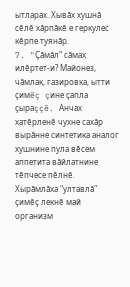ытларах. Хывăх хушнă сĕлĕ хăрпăкĕ е геркулес кĕрпе туянăр.
7. "Çăмăл" сăмах илĕртет-и? Майонез, чăмлак, газировка, ытти çимĕç çине çапла çыраççĕ. Анчах хатĕрленĕ чухне сахăр вырăнне синтетика аналог хушнине пула вĕсем аппетита вăйлатнине тĕпчесе пĕлнĕ. Хырăмлăха "ултавлă" çимĕç лекнĕ май организм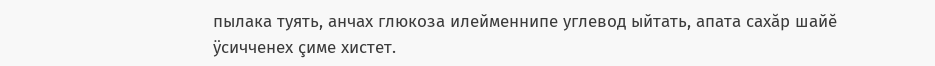пылака туять, анчах глюкоза илейменнипе углевод ыйтать, апата сахăр шайĕ ÿсичченех çиме хистет.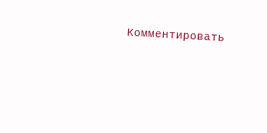Комментировать